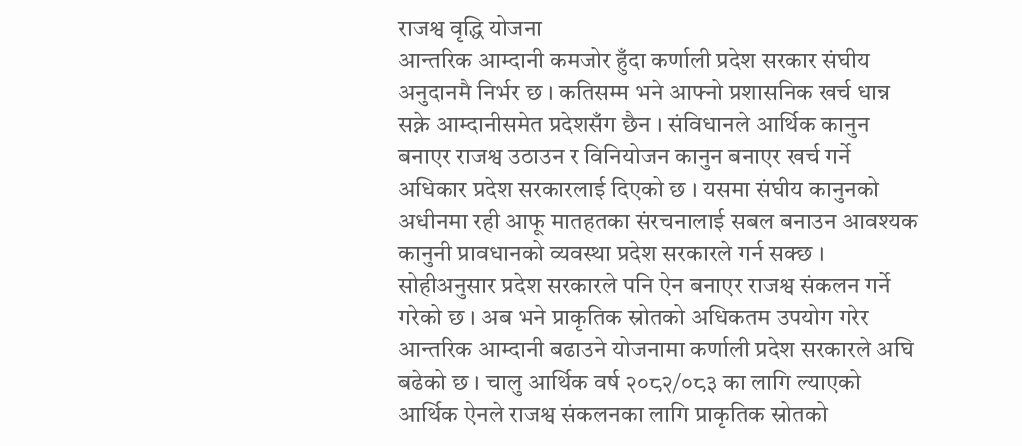राजश्व वृद्धि योजना
आन्तरिक आम्दानी कमजोर हुँदा कर्णाली प्रदेश सरकार संघीय अनुदानमै निर्भर छ । कतिसम्म भने आफ्नो प्रशासनिक खर्च धान्न सक्ने आम्दानीसमेत प्रदेशसँग छैन । संविधानले आर्थिक कानुन बनाएर राजश्व उठाउन र विनियोजन कानुन बनाएर खर्च गर्ने अधिकार प्रदेश सरकारलाई दिएको छ । यसमा संघीय कानुनको अधीनमा रही आफू मातहतका संरचनालाई सबल बनाउन आवश्यक कानुनी प्रावधानको व्यवस्था प्रदेश सरकारले गर्न सक्छ । सोहीअनुसार प्रदेश सरकारले पनि ऐन बनाएर राजश्व संकलन गर्ने गरेको छ । अब भने प्राकृतिक स्रोतको अधिकतम उपयोग गरेर आन्तरिक आम्दानी बढाउने योजनामा कर्णाली प्रदेश सरकारले अघि बढेको छ । चालु आर्थिक वर्ष २०८२/०८३ का लागि ल्याएको आर्थिक ऐनले राजश्व संकलनका लागि प्राकृतिक स्रोतको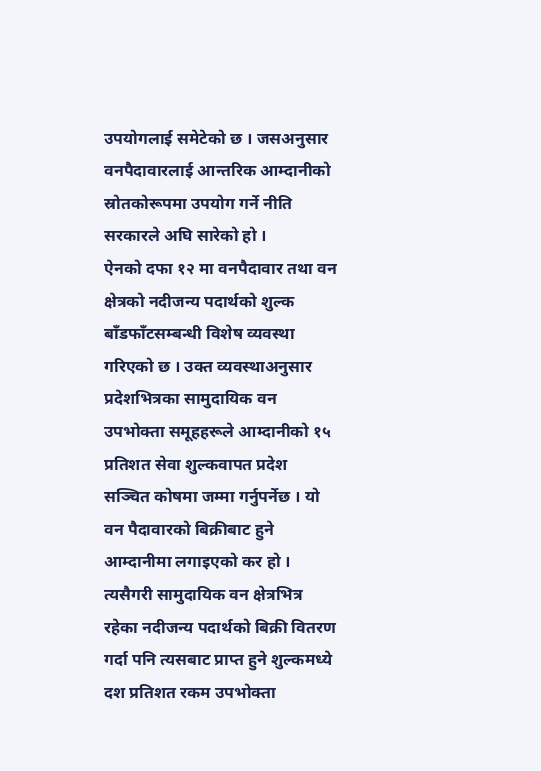उपयोगलाई समेटेको छ । जसअनुसार वनपैदावारलाई आन्तरिक आम्दानीको स्रोतकोरूपमा उपयोग गर्ने नीति सरकारले अघि सारेको हो ।
ऐनको दफा १२ मा वनपैदावार तथा वन क्षेत्रको नदीजन्य पदार्थको शुल्क बाँडफाँटसम्बन्धी विशेष व्यवस्था गरिएको छ । उक्त व्यवस्थाअनुसार प्रदेशभित्रका सामुदायिक वन उपभोक्ता समूहहरूले आम्दानीको १५ प्रतिशत सेवा शुल्कवापत प्रदेश सञ्चित कोषमा जम्मा गर्नुपर्नेछ । यो वन पैदावारको बिक्रीबाट हुने आम्दानीमा लगाइएको कर हो । त्यसैगरी सामुदायिक वन क्षेत्रभित्र रहेका नदीजन्य पदार्थको बिक्री वितरण गर्दा पनि त्यसबाट प्राप्त हुने शुल्कमध्ये दश प्रतिशत रकम उपभोक्ता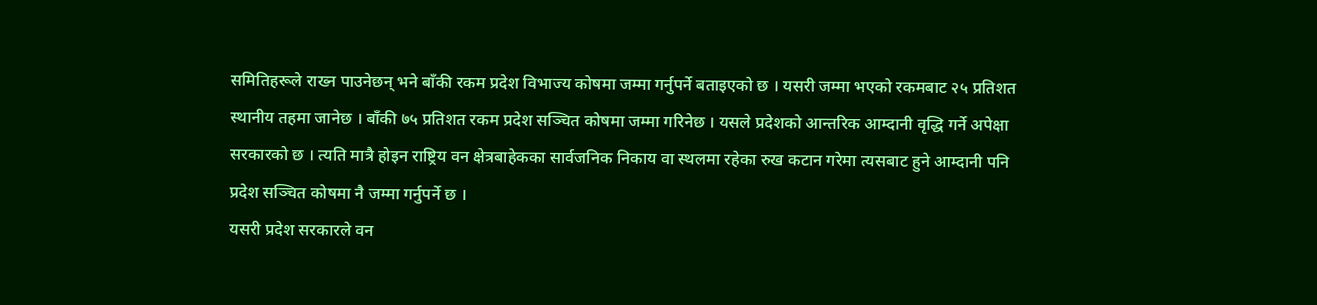समितिहरूले राख्न पाउनेछन् भने बाँकी रकम प्रदेश विभाज्य कोषमा जम्मा गर्नुपर्ने बताइएको छ । यसरी जम्मा भएको रकमबाट २५ प्रतिशत स्थानीय तहमा जानेछ । बाँकी ७५ प्रतिशत रकम प्रदेश सञ्चित कोषमा जम्मा गरिनेछ । यसले प्रदेशको आन्तरिक आम्दानी वृद्धि गर्ने अपेक्षा सरकारको छ । त्यति मात्रै होइन राष्ट्रिय वन क्षेत्रबाहेकका सार्वजनिक निकाय वा स्थलमा रहेका रुख कटान गरेमा त्यसबाट हुने आम्दानी पनि प्रदेश सञ्चित कोषमा नै जम्मा गर्नुपर्ने छ ।
यसरी प्रदेश सरकारले वन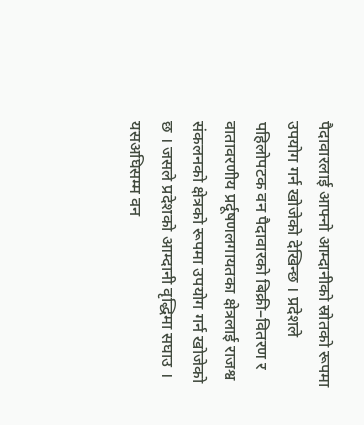पैदावारलाई आफ्नो आम्दानीको स्रोतको रूपमा उपयोग गर्न खोजेको देखिन्छ । प्रदेशले पहिलोपटक वन पैदावारको बिक्री–वितरण र वातावरणीय प्रर्दूषणलगायतका क्षेत्रलाई राजश्व संकलनको क्षेत्रको रूपमा उपयोग गर्न खोजेको छ । जसले प्रदेशको आम्दानी वृद्धिमा सघाउ । यसअघिसम्म वन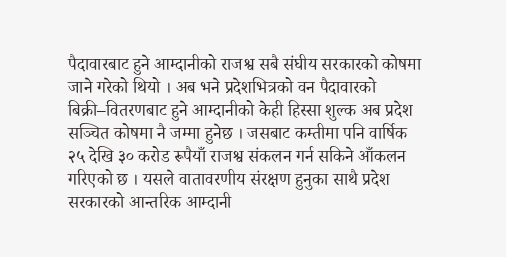पैदावारबाट हुने आम्दानीको राजश्व सबै संघीय सरकारको कोषमा जाने गरेको थियो । अब भने प्रदेशभित्रको वन पैदावारको बिक्री–वितरणबाट हुने आम्दानीको केही हिस्सा शुल्क अब प्रदेश सञ्चित कोषमा नै जम्मा हुनेछ । जसबाट कम्तीमा पनि वार्षिक २५ देखि ३० करोड रूपैयाँ राजश्व संकलन गर्न सकिने आँकलन गरिएको छ । यसले वातावरणीय संरक्षण हुनुका साथै प्रदेश सरकारको आन्तरिक आम्दानी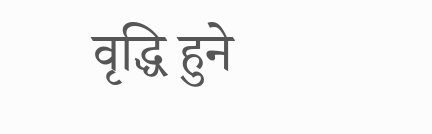वृद्धि हुने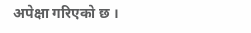अपेक्षा गरिएको छ ।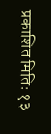प्रकाशित मितिः १३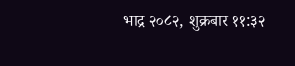भाद्र २०८२, शुक्रबार ११:३२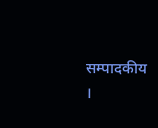सम्पादकीय ।